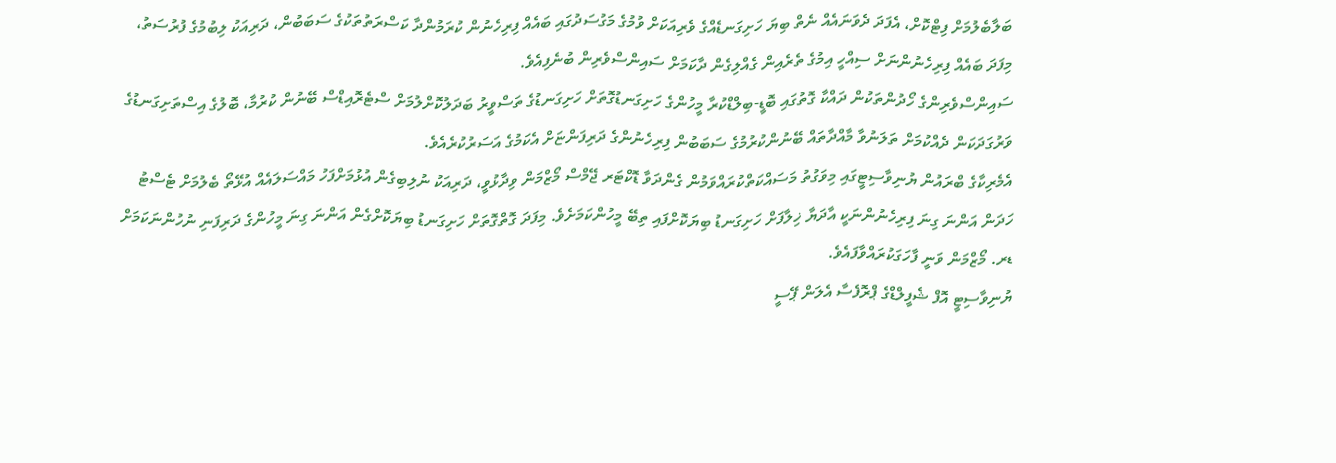ބަލާބެލުމަށް ފިޓްކޮށް، އެފަދަ ދެވަނައެއް ނެތް ބިޔަ ހަށިގަނޑެއްގެ ވެރިއަކަށް ވުމުގެ މަގުސަދުގައި ބައެއް ފިރިހެނުން ކުރަމުންދާ ކަސްރަތުތަކުގެ ސަބަބުން، ދަރިއަކު ލިބުމުގެ ފުރުސަތު، މިފަދަ ބައެއް ފިރިހެނުންނަށް ސިއްހީ އިމުގެ ތެރެއިން ގެއްލިގެން ދާކަމަށް ސައިންސްވެރިން ބުނެފިއެވެ.
ސައިންސްވެރިންގެ ހޯދުންތަކުން ދައްކާ ގޮތުގައި ބޮޑީ-ބިލްޑްކުރާ މީހުންގެ ހަށިގަނޑުގޮތަށް ހަށިގަނޑުގެ ތަސްވީރު ބަދަލުކޮށްލުމަށް ސްޓެރޮއިޑްސް ބޭނުން ކުރުމާ، ބޮލުގެ އިސްތަށިގަނޑުގެ ވަރުގަދަކަން ދެއްކުމަށް ތަލަނުވާ މާއްދާތައް ބޭނުންކުރުމުގެ ސަބަބުން ފިރިހެނުންގެ ދަރިފަންޏަށް އެކަމުގެ އަސަރުކުރެއެވެ.
އެމެރިކާގެ ބްރައުން ޔުނިވާސިޓީގައި މިވަގުތު މަސައްކަތްކުރައްވަމުން ގެންދަވާ ޑޮކްޓަރ ޖޭމްސް މޯޒްމަން ވިދާޅުވީ، ދަރިއަކު ނުލިބިގެން އުޅުމަށްފަހު މައްސަލައެއް އުޅޭތޯ ބެލުމަށް ޓެސްޓު ހަދަން އަންނަ ގިނަ ފިރިހެނުންނަކީ އާދަޔާ ޚިލާފަށް ހަށިގަނޑު ބިޔަކޮށްފައި ތިބޭ މީހުންކަމަށެވެ. މިފަދަ ގޮތްގޮތަށް ހަށިގަނޑު ބިޔަކޮށްގެން އަންނަ ގިނަ މީހުންގެ ދަރިފަނި ނުހުންނަކަމަށް ޑރ. މޯޒްމަން ވަނީ ފާހަގަކުރައްވާފައެވެ.
ޔުނިވާސިޓީ އޮފް ޝެފީލްޑްގެ ޕްރޮފެސާ އެލަން ޕޭސީ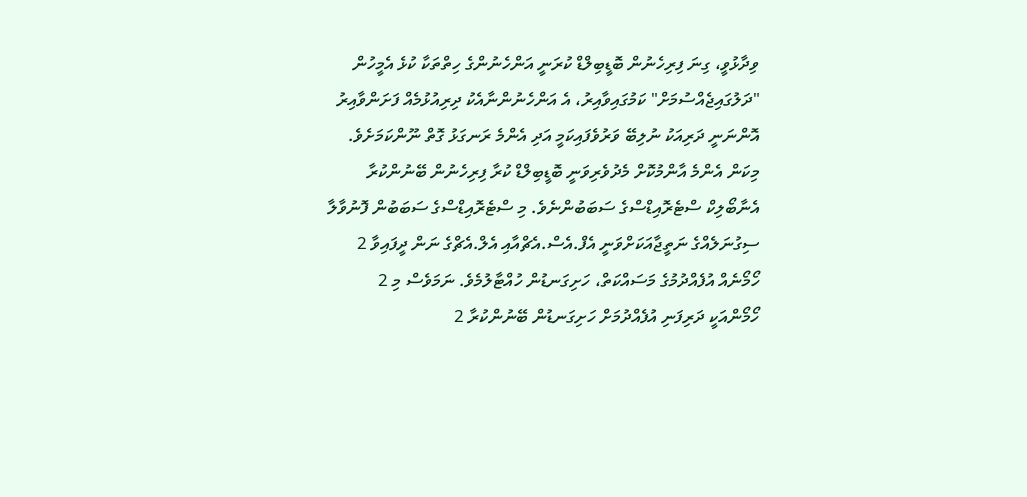ވިދާޅުވީ، ގިނަ ފިރިހެނުން ބޮޑީބިލްޑް ކުރަނީ އަންހެނުންގެ ހިތްތަކާ ކުޅެ އެމީހުން "ދަލުގައިޖެއްސުމަށް" ކަމުގައިވާއިރު، އެ އަންހެނުންނާއެކު ދިރިއުޅުމެއް ފަށަންވާއިރު އޮންނަނީ ދަރިއަކު ނުލިބޭ ވަރުވެފައިކަމީ އަދި އެންމެ ރަނގަޅު ގޮތް ނޫންކަމަށެވެ.
މިކަން އެންމެ އާންމުކޮށް މެދުވެރިވަނީ ބޮޑީބިލްޑް ކުރާ ފިރިހެނުން ބޭނުންކުރާ އެނާބޯލިކް ސްޓެރޮއިޑްސްގެ ސަބަބުންނެވެ. މި ސްޓެރޮއިޑްސްގެ ސަބަބުން ފޮނުވާލާ ސިގުނަލެއްގެ ނަތީޖާއަކަށްވަނީ އެފް.އެސް.އެޗްއާއި އެލް.އެޗްގެ ނަން ދީފައިވާ 2 ހޯމޯނެއް އުފެއްދުމުގެ މަސައްކަތް، ހަށިގަނޑުން ހުއްޓާލުމެވެ. ނަމަވެސް މި 2 ހޯމޯންއަކީ ދަރިފަނި އުފެއްދުމަށް ހަށިގަނޑުން ބޭނުންކުރާ 2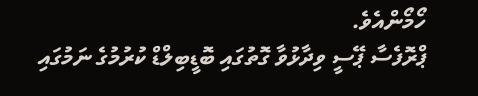ހޯމޯންއެވެ.
ޕްރޮފެސާ ޕޭސީ ވިދާޅުވާ ގޮތުގައި ބޮޑީބިލްޑް ކުރުމުގެ ނަމުގައި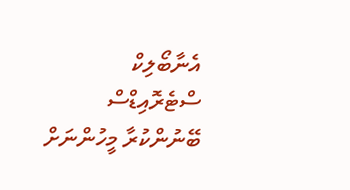އެނާބޯލިކް ސްޓެރޮއިޑްސް ބޭނުންކުރާ މީހުންނަށް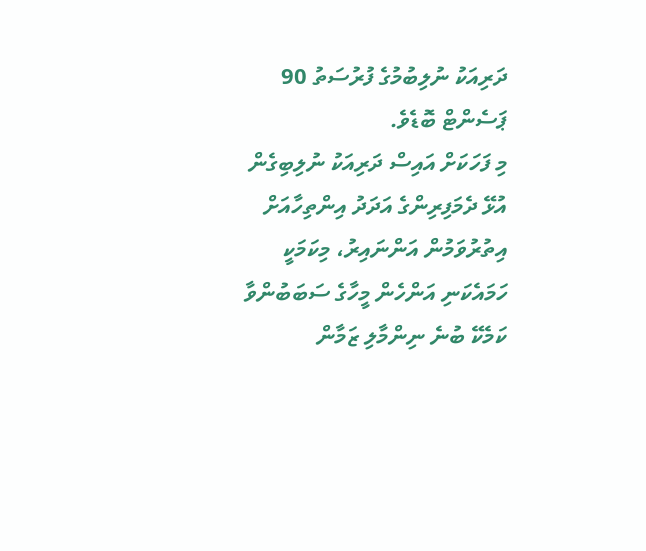ދަރިއަކު ނުލިބުމުގެ ފުރުސަތު 90 ޕަސެންޓް ބޮޑެވެ.
މި ފަހަކަށް އައިސް ދަރިއަކު ނުލިބިގެން އުޅޭ ދެމަފިރިންގެ އަދަދު އިންތިހާއަށް އިތުރުވަމުން އަންނައިރު، މިކަމަކީ ހަމައެކަނި އަންހެން މީހާގެ ސަބަބުންވާ ކަމެކޭ ބުނެ ނިންމާލި ޒަމާން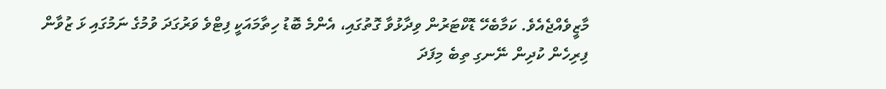މާޒީވެއްޖެއެވެ. ކަމާބެހޭ ޑޮކްޓަރުން ވިދާޅުވާ ގޮތުގައި، އެންމެ ބޮޑު ހިތާމައަކީ ފިޓްވެ ވަރުގަދަ ވުމުގެ ނަމުގައި ޅަ ޒުވާން ފިރިހެން ކުދިން ނޭނގި ތިބެ މިފަދަ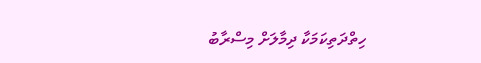ހިތްދަތިކަމަކާ ދިމާލަށް މިސްރާބު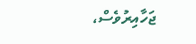ޖަހާއިރުވެސް،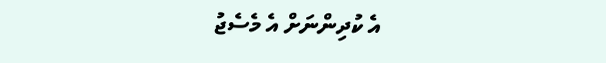އެ ކުދިންނަށް އެ މެސެޖު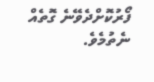ފޯރުކޮށްދެވޭނެ ގޮތެއް ނެތުމެވެ.